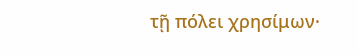τῇ πόλει χρησίμων·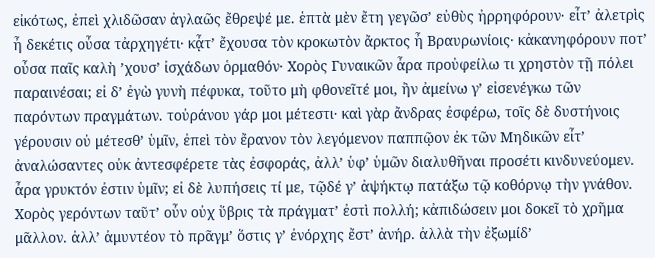εἰκότως, ἐπεὶ χλιδῶσαν ἀγλαῶς ἔθρεψέ με. ἑπτὰ μὲν ἔτη γεγῶσʼ εὐθὺς ἠρρηφόρουν· εἶτʼ ἀλετρὶς ἦ δεκέτις οὖσα τἀρχηγέτι· κᾆτʼ ἔχουσα τὸν κροκωτὸν ἄρκτος ἦ Βραυρωνίοις· κἀκανηφόρουν ποτʼ οὖσα παῖς καλὴ ʼχουσʼ ἰσχάδων ὁρμαθόν· Χορὸς Γυναικῶν ἆρα προὐφείλω τι χρηστὸν τῇ πόλει παραινέσαι; εἰ δʼ ἐγὼ γυνὴ πέφυκα, τοῦτο μὴ φθονεῖτέ μοι, ἢν ἀμείνω γʼ εἰσενέγκω τῶν παρόντων πραγμάτων. τοὐράνου γάρ μοι μέτεστι· καὶ γὰρ ἄνδρας ἐσφέρω, τοῖς δὲ δυστήνοις γέρουσιν οὐ μέτεσθʼ ὑμῖν, ἐπεὶ τὸν ἔρανον τὸν λεγόμενον παππῷον ἐκ τῶν Μηδικῶν εἶτʼ ἀναλώσαντες οὐκ ἀντεσφέρετε τὰς ἐσφοράς, ἀλλʼ ὑφʼ ὑμῶν διαλυθῆναι προσέτι κινδυνεύομεν. ἆρα γρυκτόν ἐστιν ὑμῖν; εἰ δὲ λυπήσεις τί με, τῷδέ γʼ ἀψήκτῳ πατάξω τῷ κοθόρνῳ τὴν γνάθον. Χορὸς γερόντων ταῦτʼ οὖν οὐχ ὕβρις τὰ πράγματʼ ἐστὶ πολλή; κἀπιδώσειν μοι δοκεῖ τὸ χρῆμα μᾶλλον. ἀλλʼ ἀμυντέον τὸ πρᾶγμʼ ὅστις γʼ ἐνόρχης ἔστʼ ἀνήρ. ἀλλὰ τὴν ἐξωμίδʼ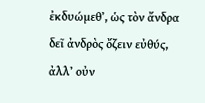ἐκδυώμεθʼ, ὡς τὸν ἄνδρα δεῖ ἀνδρὸς ὄζειν εὐθύς, ἀλλʼ οὐν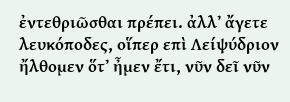ἐντεθριῶσθαι πρέπει. ἀλλʼ ἄγετε λευκόποδες, οἵπερ επὶ Λείψύδριον ἤλθομεν ὅτʼ ἦμεν ἔτι, νῦν δεῖ νῦν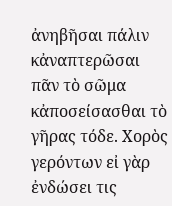ἀνηβῆσαι πάλιν κἀναπτερῶσαι πᾶν τὸ σῶμα κἀποσείσασθαι τὸ γῆρας τόδε. Χορὸς γερόντων εἰ γὰρ ἐνδώσει τις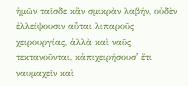ἡμῶν ταῖσδε κἂν σμικρὰν λαβήν, οὐδὲν ἐλλείψουσιν αὗται λιπαροῦς χειρουργίας, ἀλλὰ καὶ ναῦς τεκτανοῦνται, κἀπιχειρήσουσʼ ἔτι ναυμαχεῖν καὶ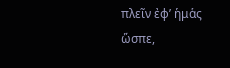πλεῖν ἐφʼ ἡμἁς ὥσπε,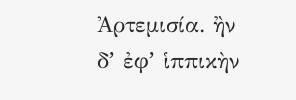Ἀρτεμισία. ἢν δʼ ἐφʼ ἱππικὴν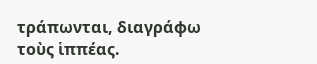τράπωνται, διαγράφω τοὺς ἱππέας.